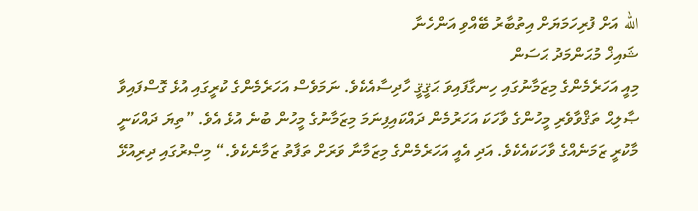الله އަށް ފުރިހަމަޔަށް އިތުބާރު ބޭއްވި އަންހެނާ
ޝައިޚް މުޙަންމަދު ޙަސަން
މިއީ އަހަރެމެންގެ މިޒަމާނުގައި ހިނގާފައިވަ ޙަޤީޤީ ހާދިސާއެކެވެ. ނަމަވެސް އަހަރެމެންގެ ކުރީގައި އުޅެ ގޮސްފައިވާ ޞާލިޙް ތަޤްވާވެރި މީހުންގެ ވާހަކަ އަހަރުމެން ދައްކައިފިނަމަ މިޒަމާނުގެ މީހުން ބުނެ އުޅެ އެވެ. ”ތިޔަ ދައްކަނީ މާކުރީ ޒަމަނެއްގެ ވާހަކައެކެވެ. އަދި އެއީ އަހަރެމެންގެ މިޒަމާނާ ވަރަށް ތަފާތު ޒަމާނެކެވެ.“ މިޞްރުގައި ދިރިއުޅޭ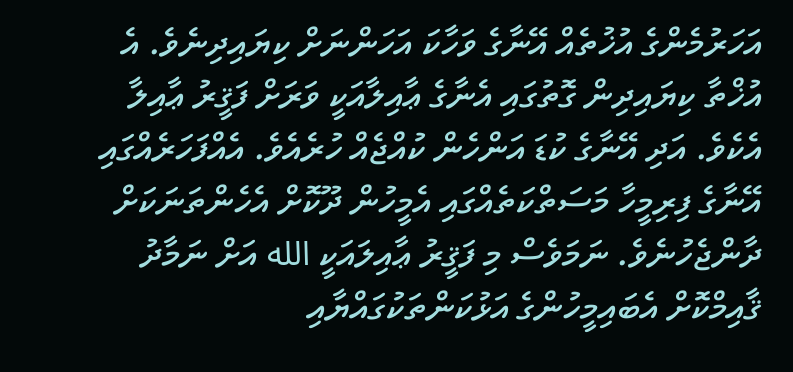އަހަރުމެންގެ އުޚުތެއް އޭނާގެ ވަހާކަ އަހަންނަށް ކިޔައިދިނެވެ. އެ އުޚްތާ ކިޔައިދިން ގޮތުގައި އެނާގެ ޢާއިލާއަކީ ވަރަށް ފަޤީރު ޢާއިލާ އެކެވެ. އަދި އޭނާގެ ކުޑަ އަންހެން ކުއްޖެއް ހުރެއެވެ. އެއްފަހަރެއްގައި އޭނާގެ ފިރިމީހާ މަސަތްކަތެއްގައި އެމީހުން ދޫކޮށް އެހެންތަނަކަށް ދާންޖެހުނެވެ. ނަމަވެސް މި ފަޤީރު ޢާއިލައަކީ الله އަށް ނަމާދު ޤާއިމްކޮށް އެބައިމީހުންގެ އަޅުކަންތަކުގައްޔާއި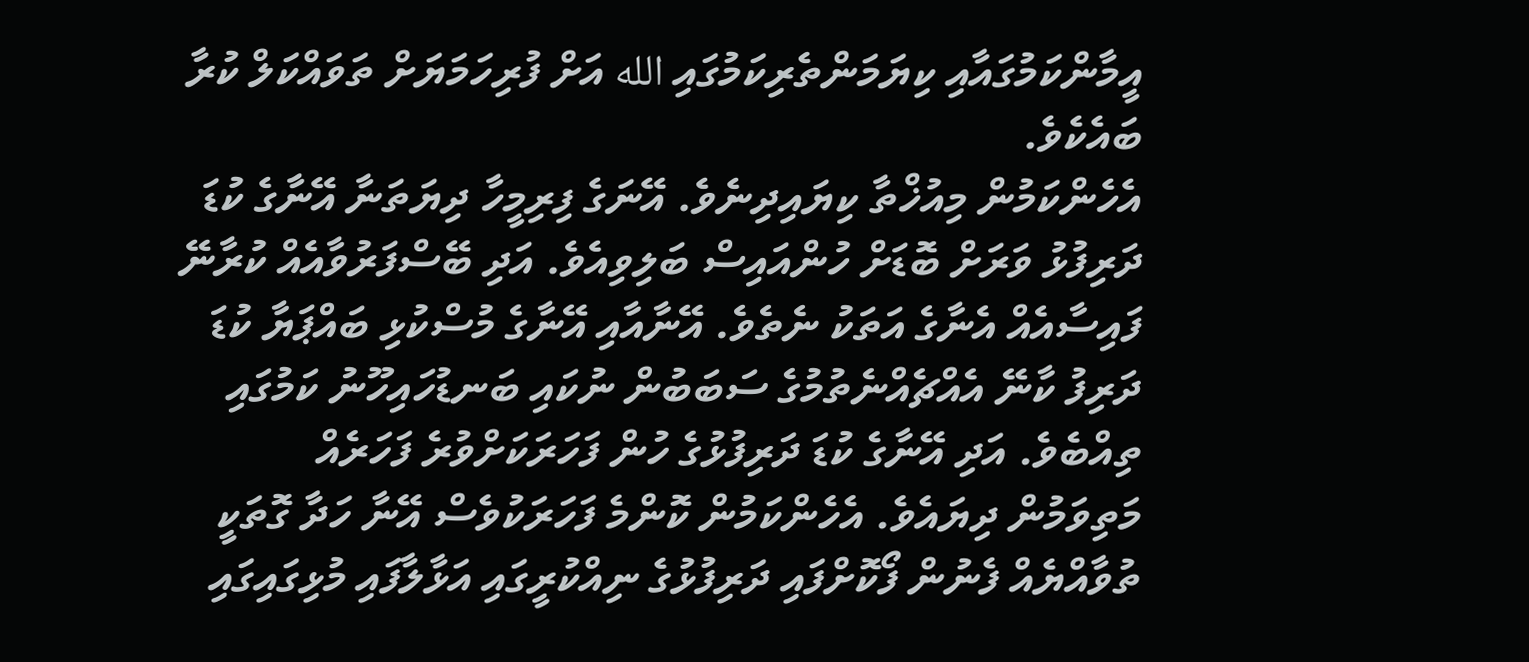އީމާންކަމުގައާއި ކިޔަމަންތެރިކަމުގައި الله އަށް ފުރިހަމަޔަށް ތަވައްކަލް ކުރާ ބައެކެވެ.
އެހެންކަމުން މިއުޚްތާ ކިޔައިދިނެވެ. އޭނަގެ ފިރިމީހާ ދިޔަތަނާ އޭނާގެ ކުޑަ ދަރިފުޅު ވަރަށް ބޮޑަށް ހުންއައިސް ބަލިވިއެވެ. އަދި ބޭސްފަރުވާއެއް ކުރާނޭ ފައިސާއެއް އެނާގެ އަތަކު ނެތެވެ. އޭނާއާއި އޭނާގެ މުސްކުޅި ބައްޕަޔާ ކުޑަ ދަރިފު ކާނޭ އެއްޗެއްނެތުމުގެ ސަބަބުން ނުކައި ބަނޑުހައިހޫނު ކަމުގައި ތިއްބެވެ. އަދި އޭނާގެ ކުޑަ ދަރިފުޅުގެ ހުން ފަހަރަކަށްވުރެ ފަހަރެއް މަތިވަމުން ދިޔައެވެ. އެހެންކަމުން ކޮންމެ ފަހަރަކުވެސް އޭނާ ހަދާ ގޮތަކީ ތުވާއްޔެއް ފެނުން ފޯކޮށްފައި ދަރިފުޅުގެ ނިއްކުރީގައި އަޅާލާފައި މުޅިގައިގައި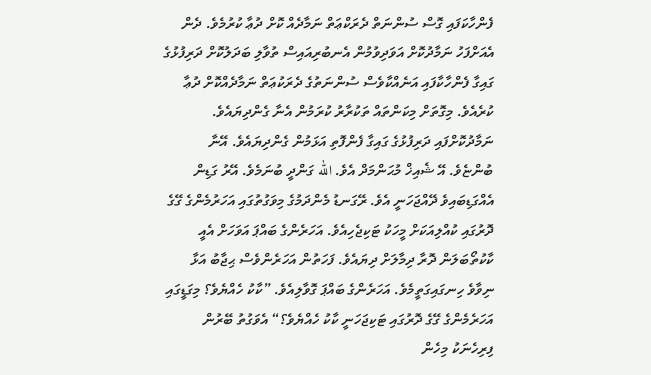ފެންހާކަފައި ގޮސް ސުންނަތް ދެރަކްޢަތް ނަމާދެއް ކޮށް ދުޢާ ކުރުމެވެ. ދެން އެއަށްފަހު ނަމާދުކޮށް އަވަދިވުމުން އެނބުރިއައިސް ތުވާލި ބަދަލުކޮށް ދަރިފުޅުގެ ގައިގާ ފެންހާކާފައި އަނެއްކާވެސް ސުންނަތުގެ ދެރަކުޢަތް ނަމާދެއްކޮށް ދުޢާ ކުރެއެވެ. މިގޮތަށް މިކަންތައް ތަކުރާރު ކުރަމުން އެނާ ގެންދިޔައެވެ. ނަމާދުކޮށްފައި ދަރިފުޅުގެ ގައިގާ ފެންފޮތި އަޅަމުން ގެންދިޔައެވެ. އޭނާ ބުންޏެވެ. އޭ ޝެއިޚް މުޙަންމަދް އެވެ. الله ގަންދީ ބުނަމެވެ. އޭރު ގަޑިން އެއްގަޑިބައިވެ ދޭއްޖަހަނީ އެވެ. ރޭގަނޑު މެންދަމުގެ މިވަގުތުގައި އަހަރުމެންގެ ގޭގެ ދޮރުގައި ކުއްލިއަކަށް މީހަކު ޓަކިޖެހިއެވެ. އަހަރެންގެ ބައްޕަ އަވަހަށް އެއީ ކާކުތޯބަލަން ދޮރާ ދިމާލަށް ދިޔައެވެ. ފަހަތުން އަހަރެންވެސް ޙިޖާބު އަޅާ ނިވާވެ ހިނގައިގަތީމެވެ. އަހަރެންގެ ބައްޕަ ގޮވާލިއެވެ. ”ކާކު ހެއްޔެވެ؟ މިގަޑީގައި އަހަރެމެންގެ ގޭގެ ދޮރުގައި ޓަކިޖަހަނީ ކާކު ހެއްޔެވެ؟“ އެވަގުތު ބޭރުން ފިރިހެނަކު މިހެން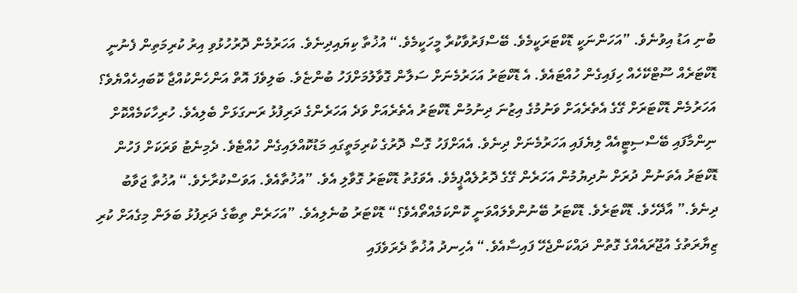ބުނި އަޑު އިވުނެވެ. ”އަހަންނަކީ ޑޮކްޓަރަކީމެވެ. ބޭސްފަރުވާކުރާ މީހަކީމެވެ.“ އުޚުތާ ކިޔައިދިނެވެ. އަހަރުމެން ދޮރުހުޅުވި އިރު ކުރިމަތިން ފެނުނީ ޑޮކްޓަރެއް ސޫޓްކޭހެއް ހިފައިގެން ހުއްޓައެވެ. އެ ޑޮކްޓަރު އަހަރުމެނަށް ސަލާން ގޮވާލުމަށްފަހު ބުންޏެވެ. ބަލިވެފަ އޮތް އަންހެންކުއްޖާ ކޮބައިހެއްޔެވެ؟ އަހަރުމެން ޑޮކްޓަރަށް ގޭގެ އެތެރެއަށް ވަނުމުގެ އިޒުނަ ދިނުމުން ޑޮކްޓަރު އެތެރެއަށް ވަދެ އަހަރެންގެ ދަރިފުޅު ރަނގަޅަށް ބެލިއެވެ. ހުރިހާކަމެއްކޮށް ނިންމާފައި ބޭސްސިޓީއެއް ލިޔެފައި އަހަރުމެނަށް ދިނެވެ. އެއަށްފަހު ގޮސް ދޮރުގެ ކުރިމަތީގައި މަޑުކޮއްލައިގެން ހުއްޓެވެ. ދެމިނެޓު ވަރަކަށް ފަހުން ޑޮކްޓަރު އެތަނުން ދުރަށް ނުދިޔުމުން އަހަރެން ގޭގެ ދޮރުލެއްޕީމެވެ. އެވަގުތު ޑޮކްޓަރު ގޮވާލި އެވެ. ”އުޚުތާއެވެ. އަވަސްކުރާށެވެ.“ އުޚުތާ ޖަވާބު ދިނެވެ.” އާދޭހެވެ. ޑޮކްޓަރެވެ. ޑޮކްޓަރު ބޭނުންވެލައްވަނީ ކޮންކަމެއްތޯއެވެ؟“ ޑޮކްޓަރު ބުނެލިއެވެ. ”އަހަރެން ތިބާގެ ދަރިފުޅު ބަލަން މިގެއަށް ކުރި ޒިޔާރަތުގެ އުޖޫރައެއްގެ ގޮތުން ދައްކަންޖެހޭ ފައިސާއެވެ.“ އެހިނދު އުޚުތާ ދެރަވެފައި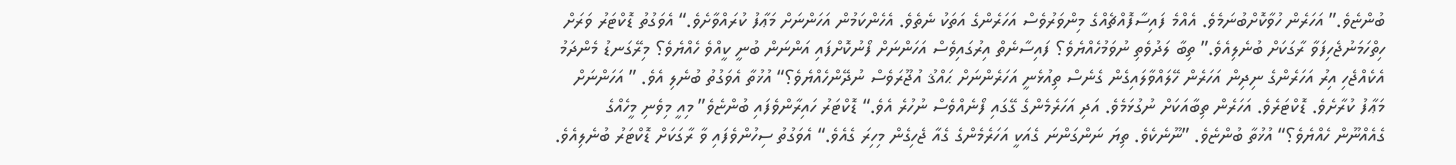ބުންޏެވެ.” އަހަރެން ހުވާކޮށްބުނަމެވެ. އެއްމެ ފައިސާފޮއްޗެއްގެ މިންވަރުވެސް އަހަރެންގެ އަތަކު ނެތެވެ. އެހެންކަމުން އަހަންނަށް މަޢާފު ކުރައްވާށެވެ.“ އެވަގުތު ޑޮކްޓަރު ވަރަށް ހިތްހަމަނުޖެހިފަވާ ރާގަކަށް ބުނެލިއެވެ.” ތިބާ ލަދުވެތި ނުވަމުހެއްޔެވެ؟ ފައިސާނެތް އިރުގައިވެސް އަހަންނަށް ފޯނުކޮށްފައި އަންނަން ބުނީ ކީއްވެ ހެއްޔެވެ؟ މިރޭގަނޑު މެންދަމު އެކެއްޖެހި އިރު އަހަރެންގެ ނިދިން އަހަރެން ހޭލައްވާލައިގެން ގެނެސް ތިއުޅެނީ އަހަރެންނަށް ޙައްޤު އުޖޫރަވެސް ނުދޭންހެއްޔެވެ؟“ އުޚުތާ އެވަގުތު ބުނެލި އެވެ. ” އަހަންނަށް މަޢާފު ކުރާށެވެ. ޑޮކްޓަރެވެ. އަހަރެން ތިބާއަކަށް ނުގުޅަމެވެ. އަދި އަހަރެމެންގެ ގޭގައި ފޯނެއްވެސް ނުހުރެ އެވެ.“ ޑޮކްޓަރު ހައިރާންވެފައި ބުންޏެވެ” މިއީ މިވެނި މީހެއްގެ ގެއެއްނޫން ހެއްޔެވެ؟“ އުޚުތާ ބުންޏެވެ. ”ނޫނެކެވެ. ތިޔަ ނަންގަންނަ ގެއަކީ އަހަރެމެންގެ ގެއާ ޖެހިގެން މިހިރަ ގެއެވެ.“ އެވަގުތު ސިހުންވެފައި ވާ ރާގަކަށް ޑޮކްޓަރު ބުނެލިއެވެ.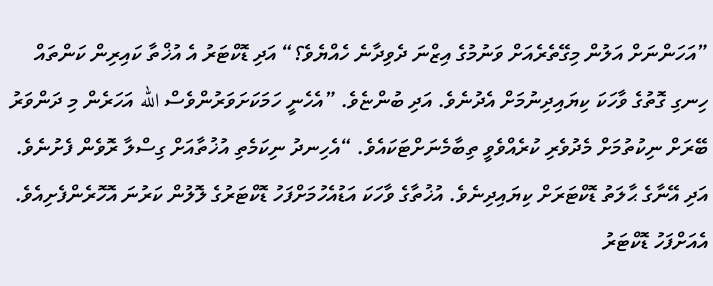”އަހަންނަށް އަލުން މިގޭތެރެއަށް ވަނުމުގެ އިޒްނަ ދެވިދާނެ ހެއްޔެވެ؟“ އަދި ޑޮކްޓަރު އެ އުޚްތާ ކައިރިން ކަންތައް ހިނގި ގޮތުގެ ވާހަކަ ކިޔައިދިނުމަށް އެދުނެވެ. އަދި ބުންޏެވެ. ”އެހެނީ ހަމަކަށަވަރުންވެސް الله އަހަރެން މި ދަންވަރު ބޭރަށް ނިކުތުމަށް މެދުވެރި ކުރެއްވެވީ ތިބާމެނަށްޓަކައެވެ. “އެހިނދު ނިކަމެތި އުޚުތާއަށް ގިސްލާ ރޮވެން ފެށުނެވެ. އަދި އޭނާގެ ޙާލަތު ޑޮކްޓަރަށް ކިޔައިދިނެވެ. އުޚުތާގެ ވާހަކަ އަޑުއެހުމަށްފަހު ޑޮކްޓަރުގެ ލޮލުން ކަރުނަ އޮހޮރެންފެށިއެވެ. އެއަށްފަހު ޑޮކްޓަރު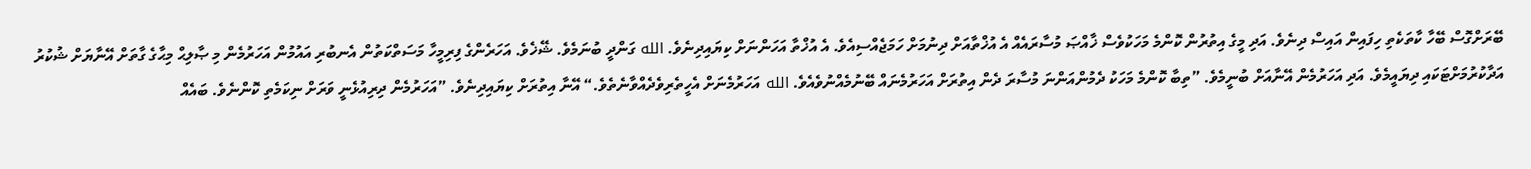ބޭރަށްގޮސް ބޭހާ ކާތަކެތި ހިފައިން އައިސް ދިނެވެ. އަދި މީގެ އިތުރުން ކޮންމެ މަހަކުވެސް ޚާއްޞަ މުސާރައެއް އެ އުޚްތާއަށް ދިނުމަށް ހަމަޖެއްސިއެވެ. އެ އުޚްތާ އަހަންނަށް ކިޔައިދިނެވެ. الله ގަންދީ ބުނަމެވެ. ޝޭޚެވެ. އަހަރެންގެ ފިރިމީހާ މަސަތްކަތުން އެނބުރި އައުމުން އަހަރުމެން މި ޞާލިޙް މިޙާގެ ގާތަށް އޭނާޔަށް ޝުކުރު އަދާކުރުމަށްޓަކައި ދިޔައީމެވެ. އަދި އަހަރުމެން އޭނާއަށް ބުނީމެވެ. ”ތިބާ ކޮންމެ މަހަކު ދެމުންއަންނަ މުސާރަ ދެން އިތުރަށް އަހަރުމެނައް ބޭނުމެއްނުވެއެވެ. الله އަހަރުމެނަށް އެހީތެރިވެދެއްވާނެތެވެ.“ އޭނާ އިތުރަށް ކިޔައިދިނެވެ. ”އަހަރުމެން ދިރިއުޅެނީ ވަރަށް ނިކަމެތި ކޮންނެވެ. ބައެއް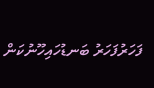ފަހަރުފަހަރު ބަނޑުހައިހޫނުކަން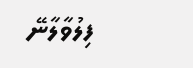ފިލުވާލާނޭ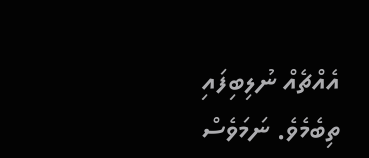އެއްޗެއް ނުލިބިފައި ތިބެމެވެ. ނަމަވެސް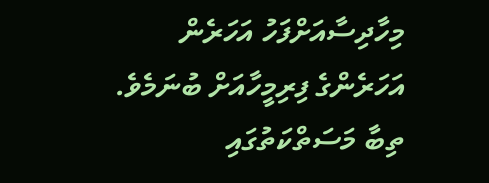މިހާދިސާއަށްފަހު އަހަރެން އަހަރެންގެ ފިރިމީހާއަށް ބުނަމެވެ. ތިބާ މަސަތްކަތުގައި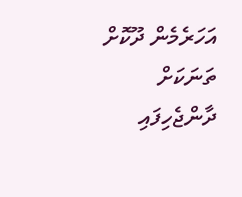އަހަރެމެން ދޫކޮށް ތަނަކަށް ދާންޖެހިފައި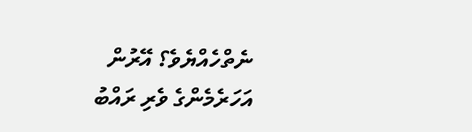ނެތްހެއްޔެވެ؟ އޭރުން އަހަރެމެންގެ ވެރި ރައްބު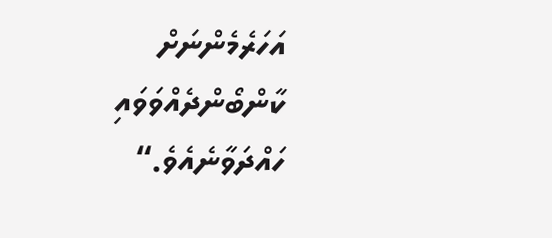އަހަރެމެންނަށް ކާންބޯންދެއްވަވައި ހައްދަވާނެއެވެ.“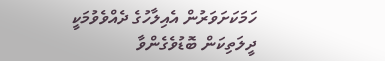ހަމަކަށަވަރުން އެއިލާހުގެ ދެއްވެވުމަކީ ދީލަތިކަން ބޮޑުވެގެންވާ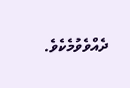ދެއްވެވުމެކެވެ.